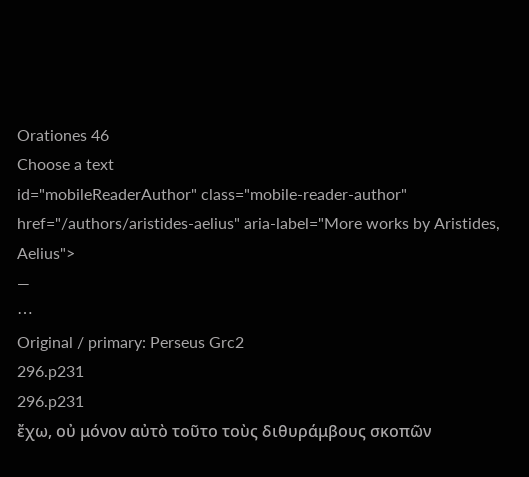Orationes 46
Choose a text
id="mobileReaderAuthor" class="mobile-reader-author" href="/authors/aristides-aelius" aria-label="More works by Aristides, Aelius">
—
⋯
Original / primary: Perseus Grc2
296.p231
296.p231
ἔχω, οὐ μόνον αὐτὸ τοῦτο τοὺς διθυράμβους σκοπῶν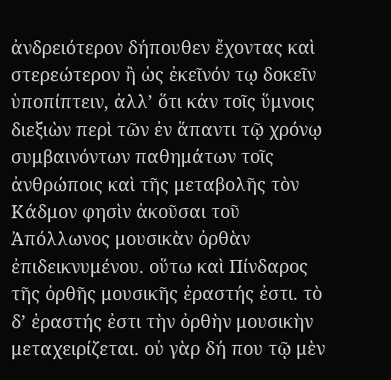ἀνδρειότερον δήπουθεν ἔχοντας καὶ στερεώτερον ἢ ὡς ἐκεῖνόν τῳ δοκεῖν ὑποπίπτειν, ἀλλʼ ὅτι κἀν τοῖς ὕμνοις διεξιὼν περὶ τῶν ἐν ἅπαντι τῷ χρόνῳ συμβαινόντων παθημάτων τοῖς ἀνθρώποις καὶ τῆς μεταβολῆς τὸν Κάδμον φησὶν ἀκοῦσαι τοῦ Ἀπόλλωνος μουσικὰν ὀρθὰν ἐπιδεικνυμένου. οὕτω καὶ Πίνδαρος τῆς ὀρθῆς μουσικῆς ἐραστής ἐστι. τὸ δʼ ἐραστής ἐστι τὴν ὀρθὴν μουσικὴν μεταχειρίζεται. οὐ γὰρ δή που τῷ μὲν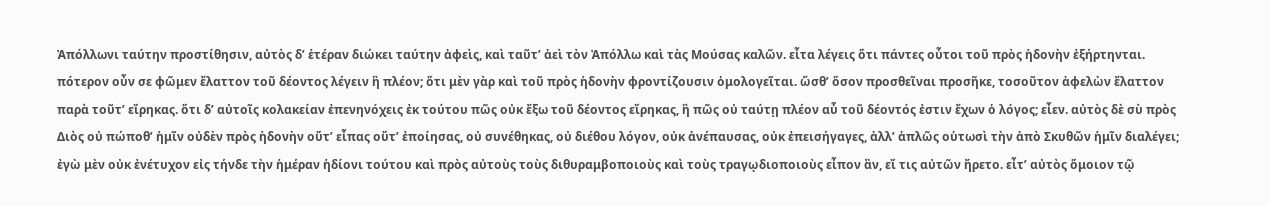Ἀπόλλωνι ταύτην προστίθησιν, αὐτὸς δʼ ἑτέραν διώκει ταύτην ἀφεὶς, καὶ ταῦτʼ ἀεὶ τὸν Ἀπόλλω καὶ τὰς Μούσας καλῶν. εἶτα λέγεις ὅτι πάντες οὗτοι τοῦ πρὸς ἡδονὴν ἐξήρτηνται. πότερον οὖν σε φῶμεν ἔλαττον τοῦ δέοντος λέγειν ἢ πλέον; ὅτι μὲν γὰρ καὶ τοῦ πρὸς ἡδονὴν φροντίζουσιν ὁμολογεῖται. ὥσθʼ ὅσον προσθεῖναι προσῆκε, τοσοῦτον ἀφελὼν ἔλαττον παρὰ τοῦτʼ εἴρηκας. ὅτι δʼ αὐτοῖς κολακείαν ἐπενηνόχεις ἐκ τούτου πῶς οὐκ ἔξω τοῦ δέοντος εἴρηκας, ἢ πῶς οὐ ταύτῃ πλέον αὖ τοῦ δέοντός ἐστιν ἔχων ὁ λόγος; εἶεν. αὐτὸς δὲ σὺ πρὸς Διὸς οὐ πώποθʼ ἡμῖν οὐδὲν πρὸς ἡδονὴν οὔτʼ εἶπας οὔτʼ ἐποίησας, οὐ συνέθηκας, οὐ διέθου λόγον, οὐκ ἀνέπαυσας, οὐκ ἐπεισήγαγες, ἀλλʼ ἁπλῶς οὑτωσὶ τὴν ἀπὸ Σκυθῶν ἡμῖν διαλέγει; ἐγὼ μὲν οὐκ ἐνέτυχον εἰς τήνδε τὴν ἡμέραν ἡδίονι τούτου καὶ πρὸς αὐτοὺς τοὺς διθυραμβοποιοὺς καὶ τοὺς τραγῳδιοποιοὺς εἶπον ἂν, εἴ τις αὐτῶν ἤρετο. εἶτʼ αὐτὸς ὅμοιον τῷ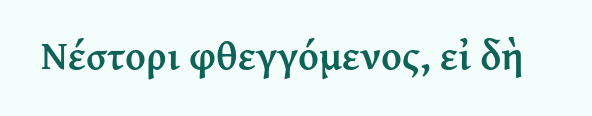Νέστορι φθεγγόμενος, εἰ δὴ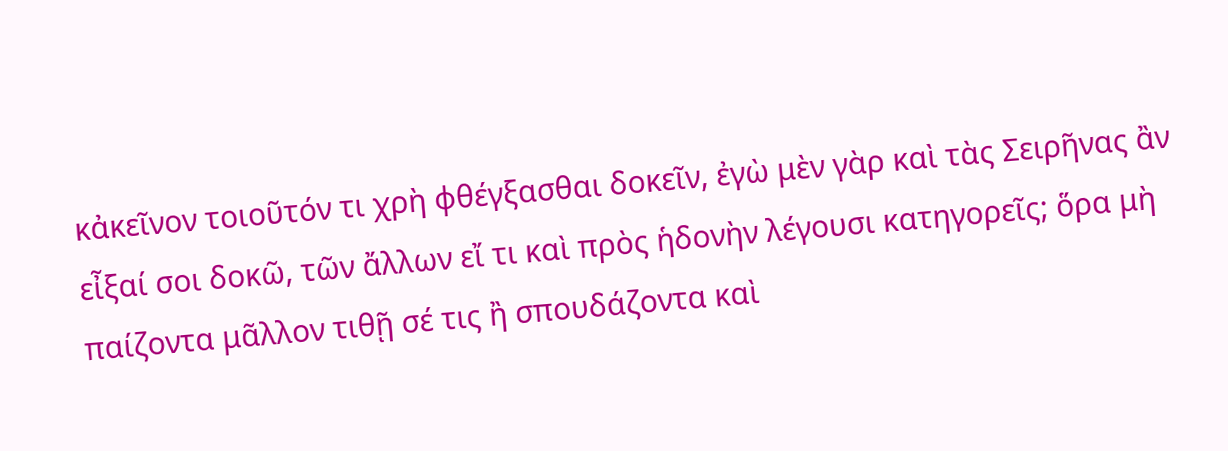κἀκεῖνον τοιοῦτόν τι χρὴ φθέγξασθαι δοκεῖν, ἐγὼ μὲν γὰρ καὶ τὰς Σειρῆνας ἂν εἶξαί σοι δοκῶ, τῶν ἄλλων εἴ τι καὶ πρὸς ἡδονὴν λέγουσι κατηγορεῖς; ὅρα μὴ παίζοντα μᾶλλον τιθῇ σέ τις ἢ σπουδάζοντα καὶ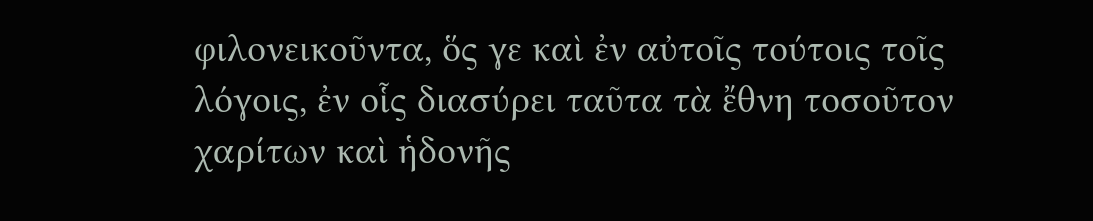φιλονεικοῦντα, ὅς γε καὶ ἐν αὐτοῖς τούτοις τοῖς λόγοις, ἐν οἷς διασύρει ταῦτα τὰ ἔθνη τοσοῦτον χαρίτων καὶ ἡδονῆς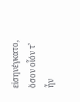εἰσηνέγκατο, ὅσον οἷόν τʼ ἦν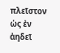πλεῖστον ὡς ἐν ἀηδεῖ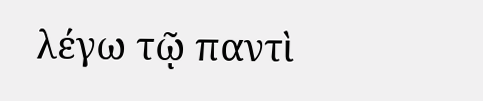λέγω τῷ παντὶ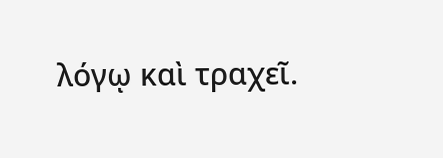λόγῳ καὶ τραχεῖ.